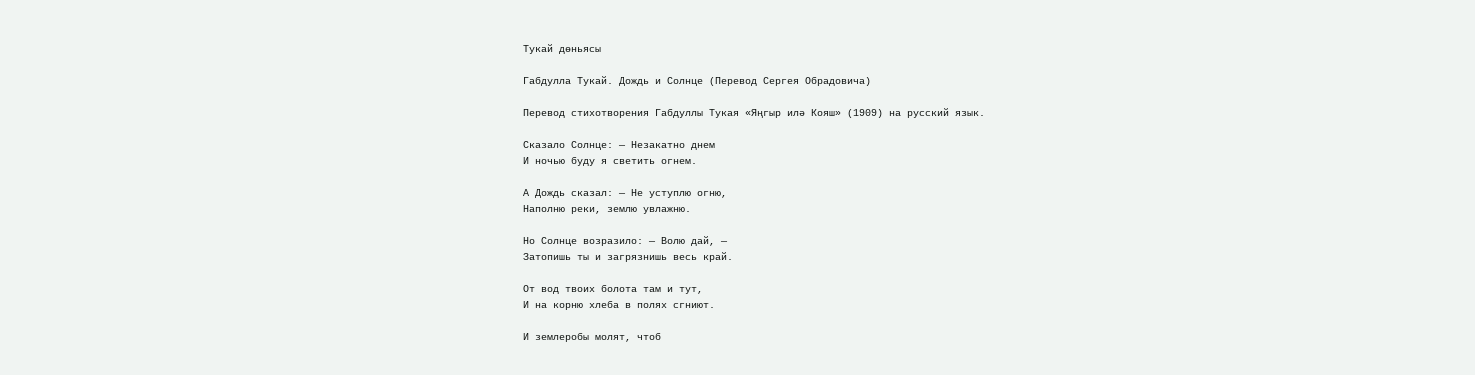Тукай дөньясы

Габдулла Тукай. Дождь и Солнце (Перевод Сергея Обрадовича)

Перевод стихотворения Габдуллы Тукая «Яңгыр илә Кояш» (1909) на русский язык.

Сказало Солнце: — Незакатно днем
И ночью буду я светить огнем.

А Дождь сказал: — Не уступлю огню,
Наполню реки, землю увлажню.

Но Солнце возразило: — Волю дай, —
Затопишь ты и загрязнишь весь край.

От вод твоих болота там и тут,
И на корню хлеба в полях сгниют.

И землеробы молят, чтоб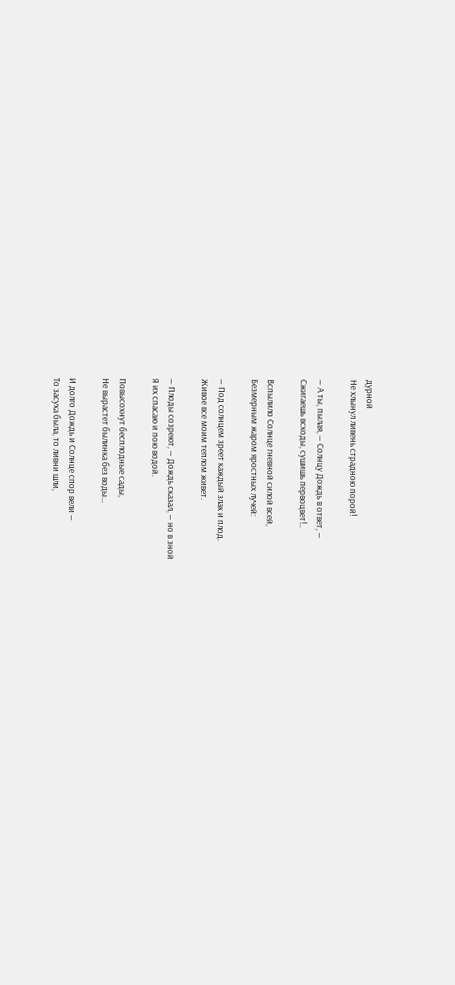дурной
Не хлынул ливень страдною порой!

— А ты, пылая, — Солнцу Дождь в ответ, —
Сжигаешь всходы, сушишь первоцвет!..

Вспылило Солнце гневной силой всей,
Безмерным жаром яростных лучей:

— Под солнцем зреет каждый злак и плод.
Живое все моим теплом живет.

— Плоды созреют, — Дождь сказал, — но в зной
Я их спасаю и пою водой.

Повысохнут бесплодные сады,
Не вырастет былинка без воды…

И долго Дождь и Солнце спор вели —
То засуха была, то ливни шли,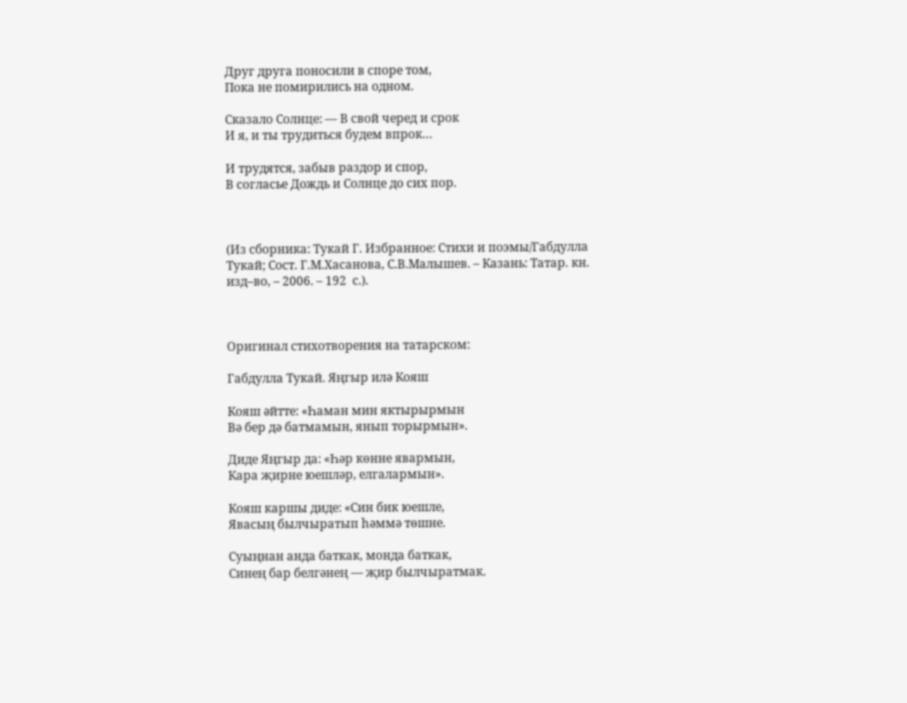Друг друга поносили в споре том,
Пока не помирились на одном.

Сказало Солнце: — В свой черед и срок
И я, и ты трудиться будем впрок…

И трудятся, забыв раздор и спор,
В согласье Дождь и Солнце до сих пор.



(Из сборника: Тукай Г. Избранное: Стихи и поэмы/Габдулла Тукай; Сост. Г.М.Хасанова, С.В.Малышев. – Казань: Татар. кн. изд–во, – 2006. – 192  с.).



Оригинал стихотворения на татарском:

Габдулла Тукай. Яңгыр илә Кояш

Кояш әйтте: «Һаман мин яктырырмын
Вә бер дә батмамын, янып торырмын».

Диде Яңгыр да: «Һәр көнне явармын,
Кара җирне юешләр, елгалармын».

Кояш каршы диде: «Син бик юешле,
Явасың былчыратып һәммә төшне.

Суыңнан анда баткак, монда баткак,
Синең бар белгәнең — җир былчыратмак.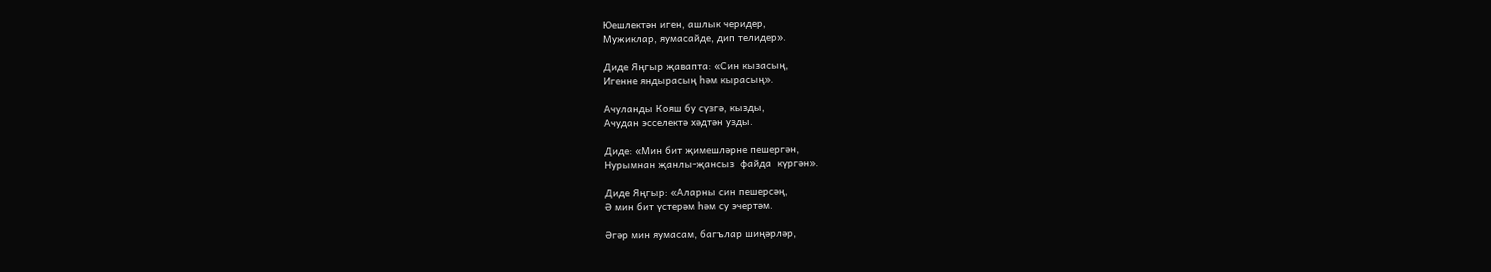Юешлектән иген, ашлык черидер,
Мужиклар, яумасайде, дип телидер».

Диде Яңгыр җавапта: «Син кызасың,
Игенне яндырасың һәм кырасың».

Ачуланды Кояш бу сүзгә, кызды,
Ачудан эсселектә хәдтән узды.

Диде: «Мин бит җимешләрне пешергән,
Нурымнан җанлы-җансыз  файда  күргән».

Диде Яңгыр: «Аларны син пешерсәң,
Ә мин бит үстерәм һәм су эчертәм.

Әгәр мин яумасам, багълар шиңәрләр,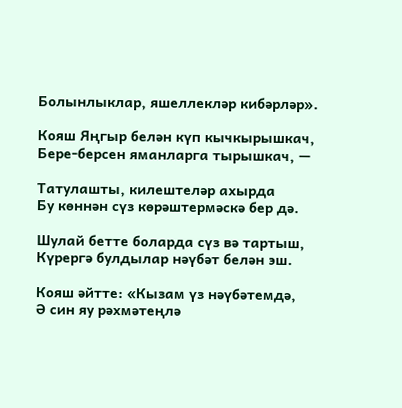Болынлыклар, яшеллекләр кибәрләр».

Кояш Яңгыр белән күп кычкырышкач,
Бере-берсен яманларга тырышкач, —

Татулашты, килештеләр ахырда
Бу көннән сүз көрәштермәскә бер дә.

Шулай бетте боларда сүз вә тартыш,
Күрергә булдылар нәүбәт белән эш.

Кояш әйтте: «Кызам үз нәүбәтемдә,
Ә син яу рәхмәтеңлә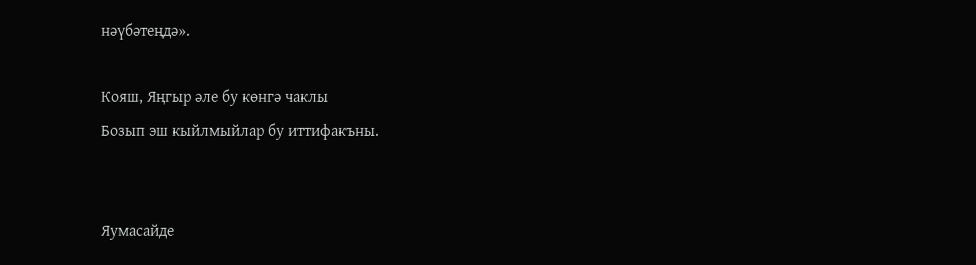нәүбәтеңдә».

Кояш, Яңгыр әле бу көнгә чаклы
Бозып эш кыйлмыйлар бу иттифакъны.


Яумасайде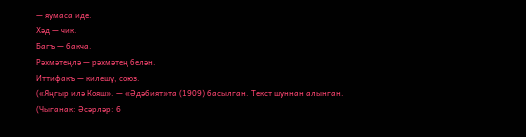— яумаса иде.
Хәд — чик.
Багъ — бакча.
Рәхмәтеңлә — рәхмәтең белән.
Иттифакъ — килешү, союз.
(«Яңгыр илә Кояш». — «Әдәбият»та (1909) басылган. Текст шуннан алынган.
(Чыганак: Әсәрләр: 6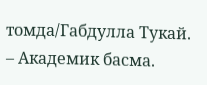томда/Габдулла Тукай. – Академик басма.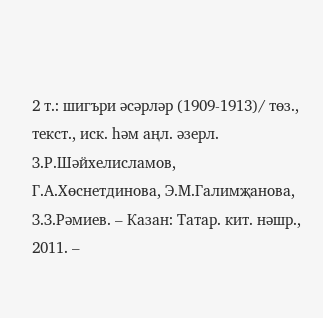2 т.: шигъри әсәрләр (1909-1913)/ төз., текст., иск. һәм аңл. әзерл. З.Р.Шәйхелисламов, Г.А.Хөснетдинова, Э.М.Галимҗанова, З.З.Рәмиев. – Казан: Татар. кит. нәшр., 2011. –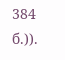384 б.)).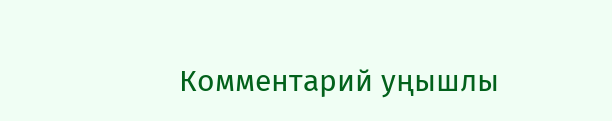Комментарий уңышлы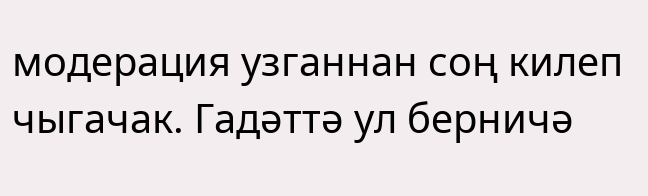модерация узганнан соң килеп чыгачак. Гадәттә ул берничә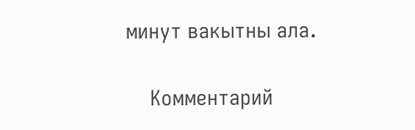минут вакытны ала.

    Комментарий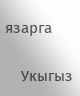язарга

    Укыгыз